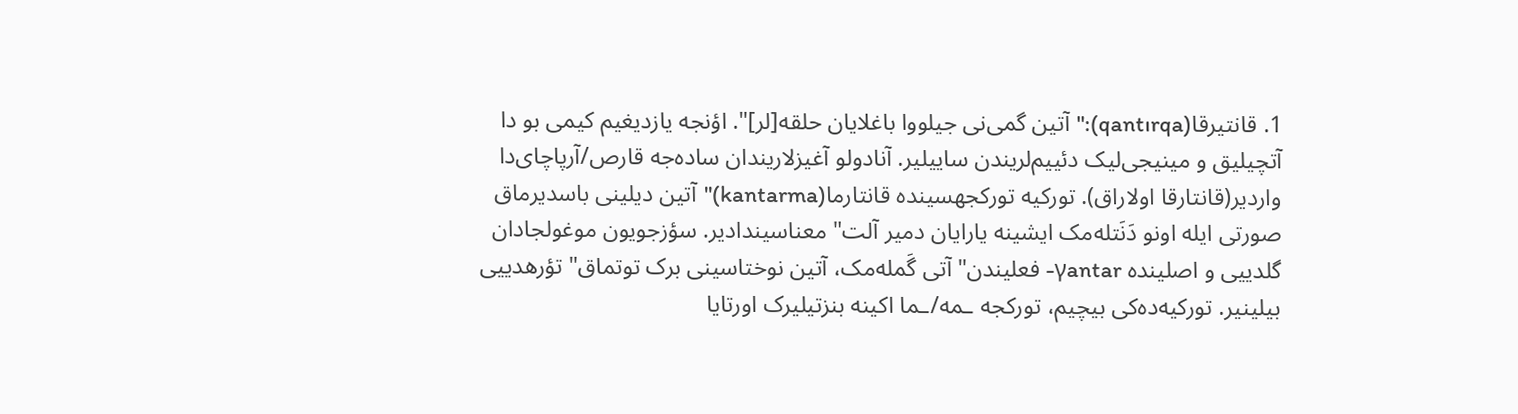1. قانتیرقا(qantırqa):"آتین گمی‌نی جیلووا باغلایان حلقه‌[لر]". اؤنجه یازدیغیم کیمی بو دا آتچیلیق و مینیجی‌لیک دئییم‌لریندن ساییلیر. آنادولو آغیزلاریندان ساده‌جه قارص/آرپاچای‌دا واردیر(قانتارقا اولاراق). تورکیه تورکجهسینده قانتارما(kantarma)"آتین دیلینی باسدیرماق صورتی ایله اونو دَنَتله‌مک ایشینه یارایان دمیر آلت" معناسیندادیر. سؤزجویون موغولجادان گلدییی و اصلینده γantar- فعلیندن"آتی گَمله‌مک، آتین نوختاسینی برک توتماق" تؤرهدییی بیلینیر. تورکیه‌ده‌کی بیچیم، تورکجه ـمه/ـما اکینه بنزتیلیرک اورتایا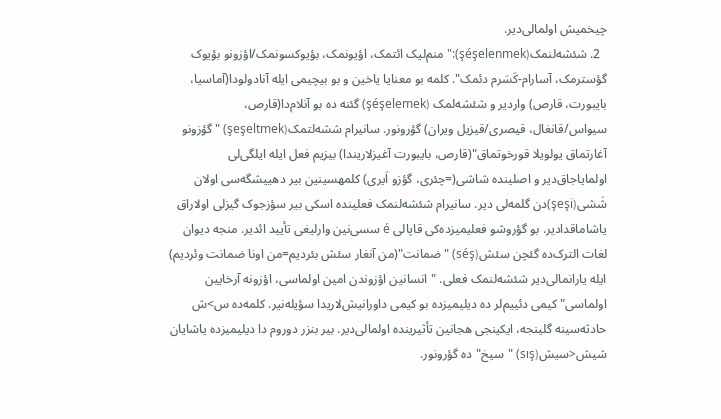چیخمیش اولمالی‌دیر.
  2. شئشه‌لنمک(şéşelenmek):"منم‌لیک ائتمک، اؤیونمک، بؤیوکسونمک/اؤزونو بؤیوک گؤسترمک، آسارام-کَسَرم دئمک". کلمه بو معنایا یاخین و بو بیچیمی ایله آنادولودا(آماسیا، بایبورت، قارص) واردیر و شئشه‌لمک (şéşelemek) گئنه ده بو آنلام‌دا(قارص، سیواس/قانغال، قیصری/قیزیل ویران) گؤرونور. سانیرام ششه‌لتمک(şeşeltmek) "گؤزونو آغارتماق یولویلا قورخوتماق"(قارص، بایبورت آغیزلاریندا) بیزیم فعل ایله ایلگی‌لی اولمایاجاق‌دیر و اصلینده شاشی(=چئری، گؤزو اَیری) کلمهسینین بیر دهییشگه‌سی اولان شَشی(şeşi)دن گلمه‌لی دیر. سانیرام شئشه‌لنمک فعلینده اسکی بیر سؤزجوک گیزلی اولاراق یاشاماقدادیر. بو گؤروشو فعلیمیزده‌کی قاپالی é سسی‌نین وارلیغی تأیید ائدیر. منجه دیوان لغات‌ الترک‌ده گئچن سئش(séş) "ضمانت"(من آنغار سئش بئردیم=من اونا ضمانت وئردیم) ایله یارانمالی‌دیر شئشه‌لنمک فعلی. "انسانین اؤزوندن امین اولماسی، اؤزونه آرخایین اولماسی" کیمی دئییم‌لر ده دیلیمیزده بو کیمی داورانیش‌‌لاریدا سؤیله‌نیر. کلمه‌ده س>ش حادثه‌سینه گلینجه، ایکینجی هجانین تأثیرینده اولمالی‌دیر. بیر بنزر دوروم‌ دا دیلیمیزده یاشایان شیش<سیش(sış) "سیخ"ده گؤرونور.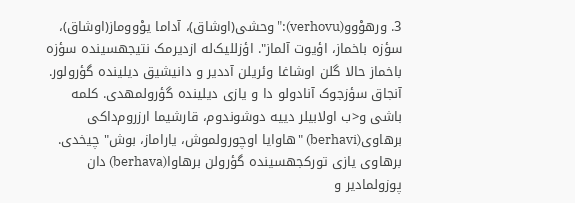3. ورهوْوو(verhovu):"وحشی(اوشاق)، آداما یوْووماز(اوشاق)، سؤزه باخماز، اؤیوت آلماز". اؤزللیک‌له ازدیرمک نتیجهسینده سؤزه باخماز حالا گلن اوشاغا وئریلن آددیر و دانیشیق دیلینده گؤرولور. آنجاق سؤزجوک آنادولو دا و یازی دیلینده گؤرولمهدی. کلمه باشی و<ب اولابیلر دییه دوشوندوم، قارشیما ارزروم‌داکی برهاوی(berhavi) "هاوایا اوچورولموش، یاراماز، بوش" چیخدی. برهاوی یازی تورکجهسینده گؤرولن برهاوا(berhava) دان پوزولمادیر و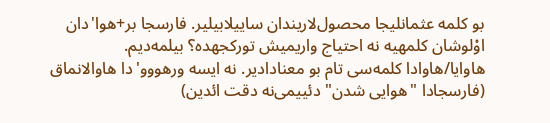بو کلمه عثمانلیجا محصول‌لاریندان ساییلابیلیر. فارسجا بر+هوا'دان اوْلوشان کلمهیه نه احتیاج واریمیش تورکجهده؟ بیلمه‌دیم. هاوایا/هاوادا کلمه‌سی تام بو معنادادیر. نه ایسه ورهووو'دا هاوالانماق (فارسجادا "هوایی شدن" دئییمی‌نه دقت ائدین)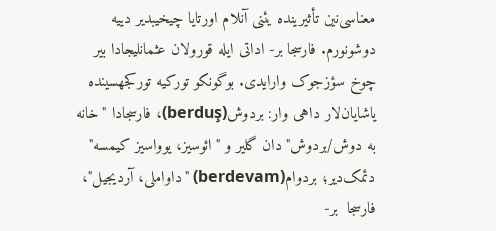معناسی‌نین تأثیرینده یئنی آنلام اورتایا چیخیبدیر دییه دوشونورم. فارسجا بر- اداتی ایله قورولان عثمانلیجادا بیر چوخ سؤزجوک وارایدی. بوگونکو تورکیه تورکجهسینده یاشایان‌لار داهی وار: بردوش(berduş)، فارسجادا "خانه به دوش/بردوش"دان گلیر و "ائوسیز، یوواسیز کیمسه" دئمک‌دیر؛ بردوام(berdevam) "داواملی، آردیجیل"، فارسجا  بر-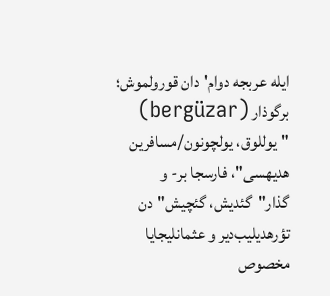ایله عربجه دوام'دان قورولموش؛ برگوذار (bergüzar) "یوللوق، یولچونون/مسافرین هدیهسی"، فارسجا بر- و گذار"گئدیش، گئچیش"دن تؤرهدیلیب‌دیر و عثمانلیجایا مخصوص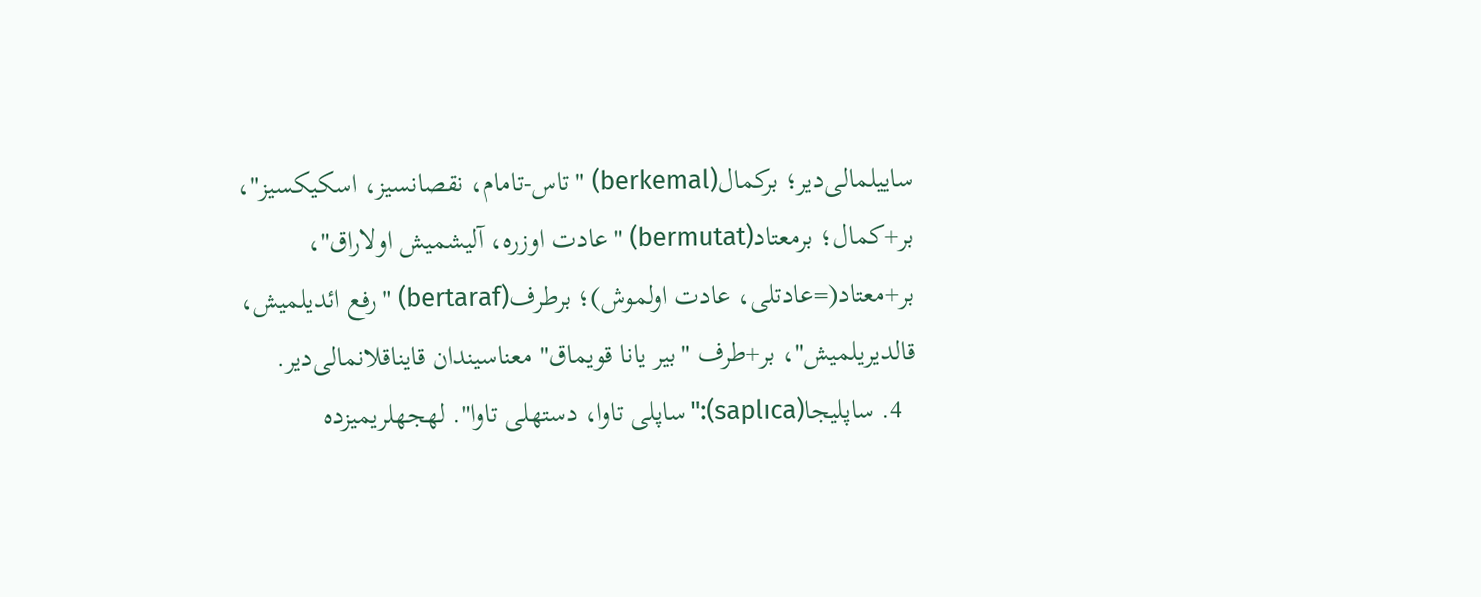ساییلمالی‌دیر؛ برکمال(berkemal) "تاس-تامام، نقصانسیز، اسکیکسیز"، بر+کمال؛ برمعتاد(bermutat) "عادت اوزره، آلیشمیش اولاراق"، بر+معتاد(=عادتلی، عادت اولموش)؛ برطرف(bertaraf) "رفع ائدیلمیش، قالدیریلمیش"، بر+طرف "بیر یانا قویماق" معناسیندان قایناقلانمالی‌دیر.
  4. ساپلیجا(saplıca):"ساپلی تاوا، دستهلی تاوا". لهجهلریمیزده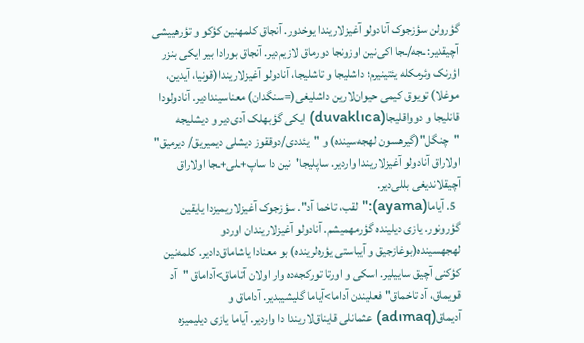گؤرولن سؤزجوک آنادولو آغیزلاریندا یوخدور. آنجاق کلمهنین کؤکو و تؤرهییشی آچیقدیر: ـجه/ـجا اکی‌نین اوزونجا دورماق لازیم‌دیر. آنجاق بورادا بیر ایکی بنزر اؤرنک وئرمکله یئتینیرم؛ داشلیجا و تاشلیجا، آنادولو آغیزلاریندا(قونیا، آیدین، موغلا) تویوق کیمی حیوان‌لارین داشلیغی(=سنگدان) معناسیندادیر. آنادولودا قانلیجا و دوواقلیجا(duvaklıca) ایکی گؤبهلک آدی‌دیر و دیشلیجه "چنگل"(گیرهسون لهجه‌سینده) و "یئددی/دوققوز دیشلی دیمیریق/ دیرمیق" اولاراق آنادولو آغیزلاریندا واردیر. ساپلیجا'نین دا ساپ+ـلی+ـجا اولاراق آچیقلاندیغی بللی‌دیر.
  5. آیاما(ayama):"لقب، تاخما آد". سؤزجوک آغیزلاریمیزدا یایقین گؤرونور. یازی دیلینده گؤرمهمیشم. آنادولو آغیزلاریندان اوردو لهجهسینده(بوغازجیق و آیباستی یؤره‌لرینده) بو معنادا یاشاماق‌دادیر. کلمه‌نین کؤکنی آچیق ساییلیر. اسکی و اورتا تورکجه‌ده وار اولان آتاماق>آداماق "آد قویماق، آد تاخماق" فعلیندن آداما>آیاما گلیشیبدیر. آداماق و آدیماق(adımaq) عثمانلی قایناق‌لاریندا دا واردیر. آیاما یازی دیلیمیزه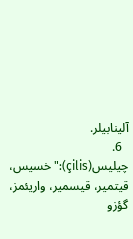آلینابیلر.
  6. چیلیس(çilis):"خسیس، قیتمیر، قیسمیر، واریئمز، گؤزو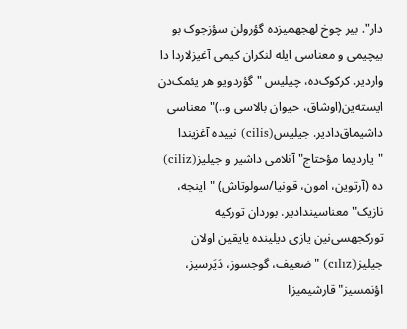دار". بیر چوخ لهجهمیزده گؤرولن سؤزجوک بو بیچیمی و معناسی ایله لنکران کیمی آغیزلاردا دا واردیر. کرکوک‌ده، چیلیس "گؤردویو هر یئمک‌دن ایسته‌ین(اوشاق، حیوان بالاسی و..)" معناسی داشیماق‌دادیر. جیلیس(cilis) نییده آغزیندا "یاردیما مؤحتاج" آنلامی داشیر و جیلیز(ciliz) ده (آرتوین، امون، قونیا/سولوتاش) "اینجه، نازیک" معناسیندادیر. بوردان تورکیه تورکجهسی‌نین یازی دیلینده یایقین اولان جیلیز(cılız) "ضعیف، گوجسوز، دَیَرسیز، اؤنمسیز" قارشیمیزا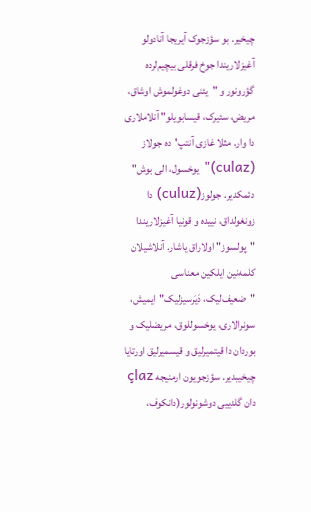چیخیر. بو سؤزجوک آیریجا آنادولو آغیزلاریندا جوخ فرقلی بیچیم‌لرده گؤرونور و "یئنی دوغولموش اوشاق، مریض، سئیرک، قیسابویلو" آنلاملاری دا وار. مثلا غازی آنتپ'ده جولاز (culaz)"یوخسول، الی بوش" دئمکدیر. جولوز(culuz) دا زونغولداق، نییده و قونیا آغیزلاریندا "پولسوز" اولاراق یاشار. آنلاشیلان کلمه‌نین ایلکین معناسی "ضعیف‌لیک، دَیَرسیزلیک"ایمیش، سونرالاری، یوخسوللوق، مریضلیک و بوردان دا قیتمیرلیق و قیسمیرلیق اورتایا چیخیبدیر. سؤزجویون ارمنیجه çlaz دان گلدییی دوشونولور(دانکوف،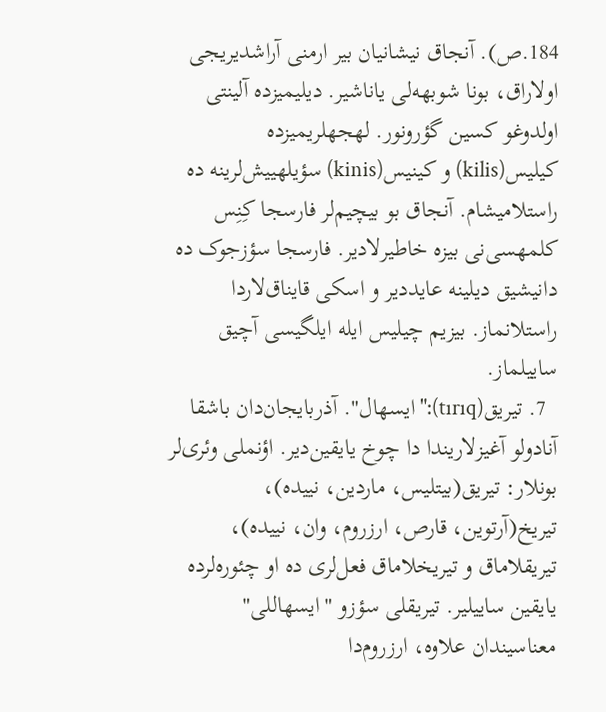184.ص). آنجاق نیشانیان بیر ارمنی آراشدیریجی اولاراق، بونا شوبهه‌لی یاناشیر. دیلیمیزده آلینتی اولدوغو کسین گؤرونور. لهجهلریمیزده کیلیس(kilis) و کینیس(kinis) سؤیلهییش‌لرینه ده راستلامیشام. آنجاق بو بیچیم‌لر فارسجا کِنِس کلمهسی‌نی بیزه خاطیرلادیر. فارسجا سؤزجوک ده دانیشیق دیلینه عایددیر و اسکی قایناق‌لاردا راستلانماز. بیزیم چیلیس ایله ایلگیسی آچیق ساییلماز.
  7. تیریق(tırıq):"ایسهال". آذربایجان‌دان باشقا آنادولو آغیزلاریندا دا چوخ یایقین‌دیر. اؤنملی وئری‌لر بونلار: تیریق(بیتلیس، ماردین، نییده)، تیریخ(آرتوین، قارص، ارزروم، وان، نییده)، تیریقلاماق و تیریخلاماق فعل‌لری ده او چئوره‌لرده یایقین ساییلیر. تیریقلی سؤزو "ایسهاللی" معناسیندان علاوه، ارزروم‌دا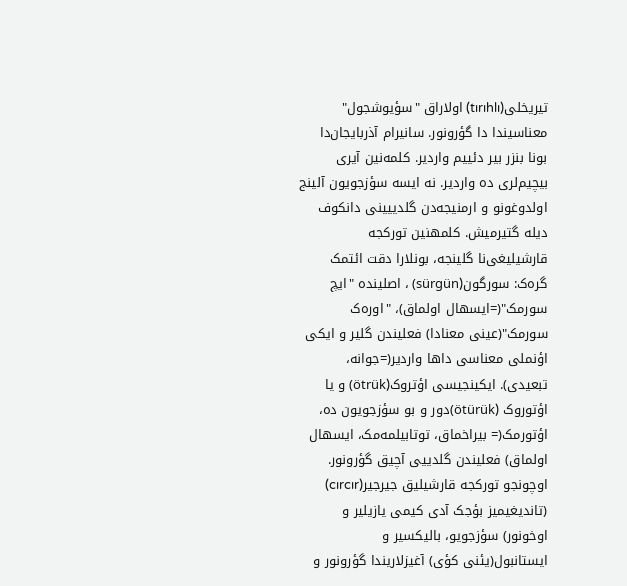تیریخلی(tırıhlı) اولاراق "سؤیوشجول" معناسیندا دا گؤرونور. سانیرام آذربایجان‌دا بونا بنزر بیر دئییم واردیر. کلمه‌نین آیری بیچیم‌لری ده واردیر. نه ایسه سؤزجویون آلینج اولدوغونو و ارمنیجه‌دن گلدییینی دانکوف دیله گتیرمیش. کلمهنین تورکجه قارشیلیغی‌نا گلینجه، بونلارا دقت ائتمک گره‌ک: سورگون(sürgün) ، اصلینده "ایچ سورمک"(=ایسهال اولماق)، "اوره‌ک سورمک"(عینی معنادا) فعلیندن گلیر و ایکی اؤنملی معناسی داها واردیر(=جوانه، تبعیدی). ایکینجیسی اؤتروک(ötrük) و یا اؤتوروک (ötürük)دور و بو سؤزجویون ده، اؤتورمک(= بیراخماق، توتابیلمه‌مک، ایسهال اولماق) فعلیندن گلدییی آچیق گؤرونور. اوچونجو تورکجه قارشیلیق جیرجیر(cırcır) (تاندیغیمیز بؤجک آدی کیمی یازیلیر و اوخونور) سؤزجویو، بالیکسیر و ایستانبول(یئنی کؤی) آغیزلاریندا گؤرونور و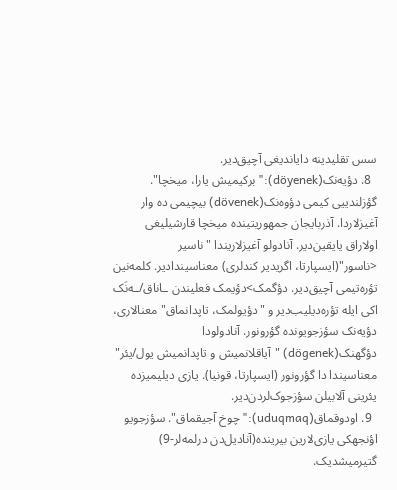سس تقلیدینه دایاندیغی آچیق‌دیر.
  8. دؤیه‌نک(döyenek):"برکیمیش یارا، میخچا". گؤزلندییی کیمی دؤوه‌نک(dövenek) بیچیمی ده وار آغیزلاردا. آذربایجان جمهوریتینده میخچا قارشیلیغی اولاراق یایقین‌دیر. آنادولو آغیزلاریندا "ناسیر <ناسور"(ایسپارتا، اگریدیر کندلری) معناسیندادیر. کلمه‌نین تؤره‌تیمی آچیق‌دیر. دؤگمک>دؤیمک فعلیندن ـاناق/ـه‌نَک اکی ایله تؤره‌دیلیب‌دیر و "دؤیولمک، تاپدانماق" معنالاری، دؤیه‌نک سؤزجویونده گؤرونور. آنادولودا دؤگهنک(dögenek) "آیاقلانمیش و تاپدانمیش یول/یئر" معناسیندا دا گؤرونور (ایسپارتا، قونیا). یازی دیلیمیزده یئرینی آلابیلن سؤزجوک‌لردن‌دیر.
  9. اودوقماق(uduqmaq):"چوخ آجیقماق". سؤزجویو اؤنجهکی یازی‌لارین بیرینده(آنادیل‌دن درلمه‌لر-9) گتیرمیشدیک.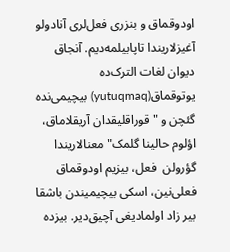اودوقماق و بنزری فعل‌لری آنادولو آغیزلاریندا تاپابیلمه‌دیم. آنجاق دیوان لغات الترک‌ده یوتوقماق(yutuqmaq) بیچیمی‌نده گئچن و "قوراقلیقدان آریقلاماق، اؤلوم حالینا گلمک" معنالاریندا گؤرولن  فعل، بیزیم اودوقماق فعلی‌نین، اسکی بیچیمیندن باشقا بیر زاد اولمادیغی آچیق‌دیر. بیزده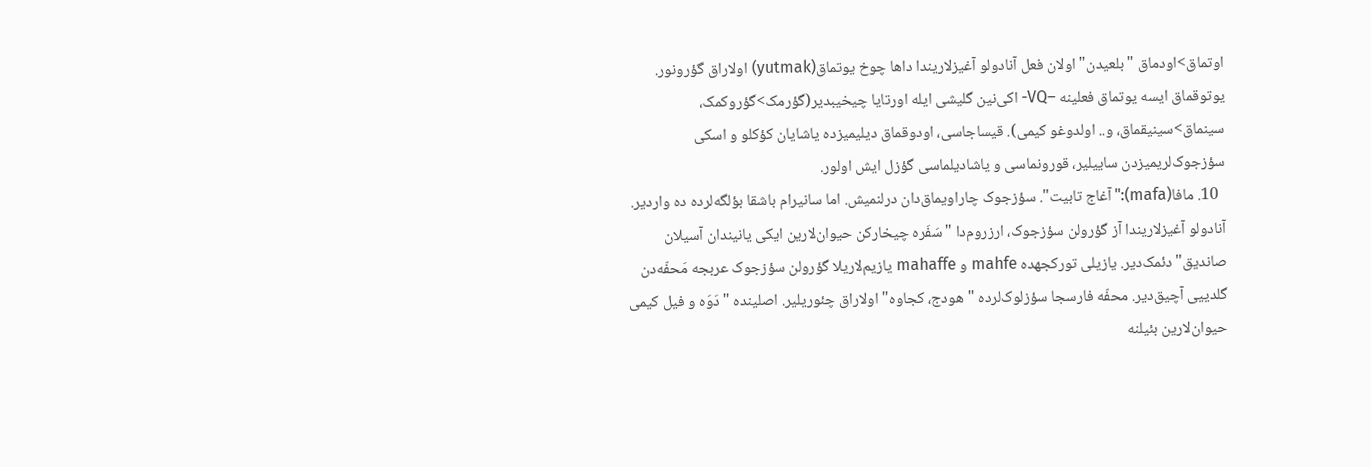اوتماق>اودماق "بلعیدن" اولان فعل آنادولو آغیزلاریندا داها چوخ یوتماق(yutmak) اولاراق گؤرونور. یوتوقماق ایسه یوتماق فعلینه –VQ- اکی‌نین گلیشی ایله اورتایا چیخیبدیر(گؤرمک>گؤروکمک، سینماق>سینیقماق، و.. اولدوغو کیمی). قیساجاسی، اودوقماق دیلیمیزده یاشایان کؤکلو و اسکی سؤزجوک‌لریمیزدن ساییلیر، قورونماسی و یاشادیلماسی گؤزل ایش اولور.
  10. مافا(mafa):"آغاج تابیت". سؤزجوک چاراویماق‌دان درلنمیش. اما سانیرام باشقا بؤلگه‌لرده ده واردیر. آنادولو آغیزلاریندا آز گؤرولن سؤزجوک، ارزروم‌دا "سَفَره چیخارکن حیوان‌لارین ایکی یانیندان آسیلان صاندیق" دئمک‌دیر. یازیلی تورکجهده mahfe و mahaffe یازیم‌لاریلا گؤرولن سؤزجوک عربجه مَحفّه‌دن گلدییی آچیق‌دیر. محفّه فارسجا سؤزلوک‌لرده "هودج، کجاوه" اولاراق چئوریلیر. اصلینده "دَوَه و فیل کیمی حیوان‌لارین بئیلنه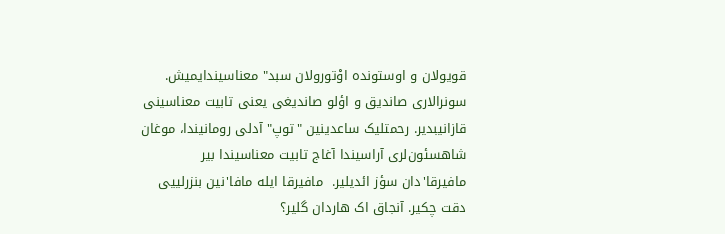قویولان و اوستونده اوْتورولان سبد" معناسیندایمیش. سونرالاری صاندیق و اؤلو صاندیغی یعنی تابیت معناسینی قازانیبدیر. رحمتلیک ساعدینین "توپ" آدلی رومانیندا، موغان شاهسئون‌لری آراسیندا آغاج تابیت معناسیندا بیر مافیرقا'دان سؤز ائدیلیر.  مافیرقا ایله مافا'نین بنزرلییی دقت چکیر. آنجاق اک هاردان گلیر؟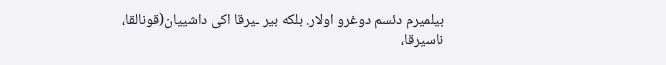بیلمیرم دئسم دوغرو اولار. بلکه بیر ـیرقا اکی داشییان(قونالقا، ناسیرقا،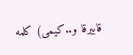قابیرقا و..کیمی) کلمه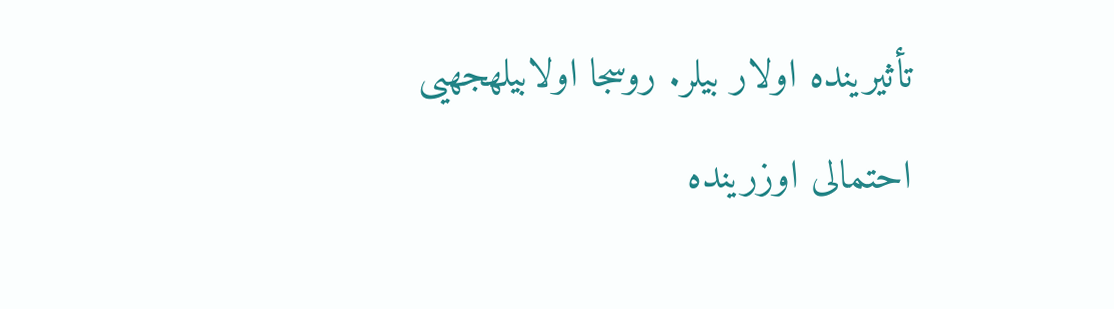تأثیرینده اولار بیلر. روسجا اولابیلهجهیی احتمالی اوزرینده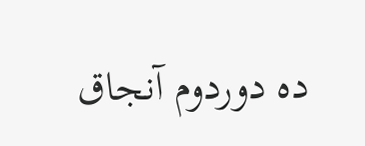ده دوردوم آنجاق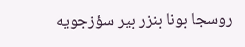روسجا بونا بنزر بیر سؤزجویه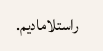راستلامادیم.